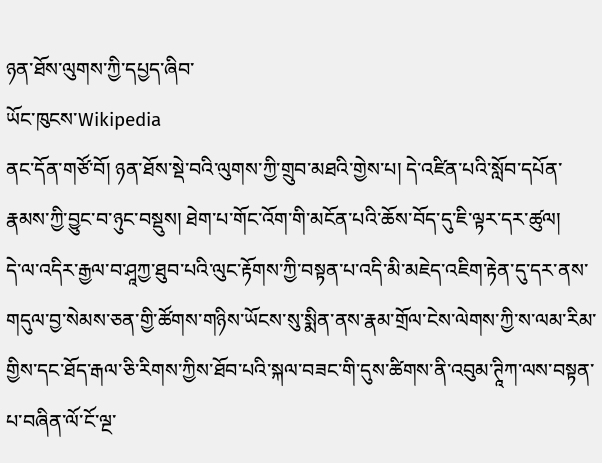ཉན་ཐོས་ལུགས་ཀྱི་དཔྱད་ཞིབ་
ཡོང་ཁུངས་Wikipedia
ནང་དོན་གཙོ་བོ། ཉན་ཐོས་སྡེ་བའི་ལུགས་ཀྱི་གྲུབ་མཐའི་གྱེས་པ། དེ་འཛིན་པའི་སློབ་དཔོན་རྣམས་ཀྱི་བྱུང་བ་ཉུང་བསྡུས། ཐེག་པ་གོང་འོག་གི་མངོན་པའི་ཆོས་བོད་དུ་ཇི་ལྟར་དར་ཚུལ།
དེ་ལ་འདིར་རྒྱལ་བ་ཤཱཀྱ་ཐུབ་པའི་ལུང་རྟོགས་ཀྱི་བསྟན་པ་འདི་མི་མཇེད་འཇིག་རྟེན་དུ་དར་ནས་གདུལ་བྱ་སེམས་ཅན་གྱི་ཚོགས་གཉིས་ཡོངས་སུ་སྨིན་ནས་རྣམ་གྲོལ་ངེས་ལེགས་ཀྱི་ས་ལམ་རིམ་གྱིས་དང་ཐོད་རྒལ་ཅི་རིགས་ཀྱིས་ཐོབ་པའི་སྐལ་བཟང་གི་དུས་ཚིགས་ནི་འབུམ་ཊཱིཀ་ལས་བསྟན་པ་བཞིན་ལོ་ངོ་ལྔ་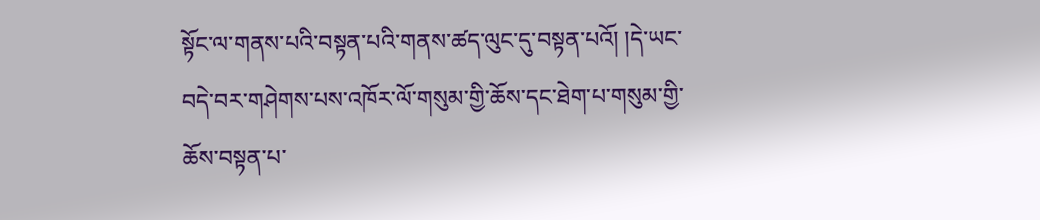སྟོང་ལ་གནས་པའི་བསྟན་པའི་གནས་ཚད་ལུང་དུ་བསྟན་པའོ། །དེ་ཡང་བདེ་བར་གཤེགས་པས་འཁོར་ལོ་གསུམ་གྱི་ཆོས་དང་ཐེག་པ་གསུམ་གྱི་ཆོས་བསྟན་པ་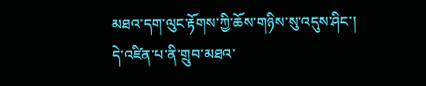མཐའ་དག་ལུང་རྟོགས་ཀྱི་ཆོས་གཉིས་སུ་འདུས་ཤིང་། དེ་འཛིན་པ་ནི་གྲུབ་མཐའ་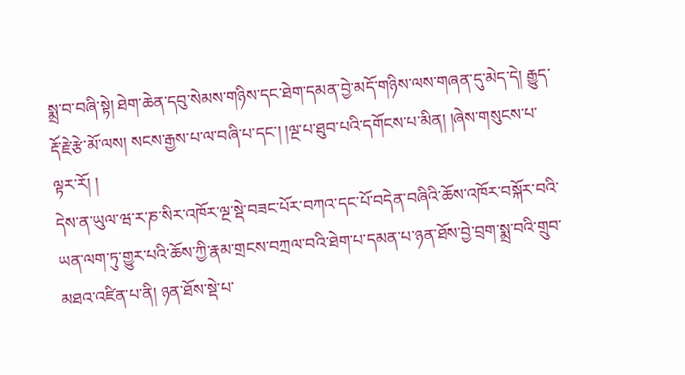སྨྲ་བ་བཞི་སྟེ། ཐེག་ཆེན་དབུ་སེམས་གཉིས་དང་ཐེག་དམན་བྱེ་མདོ་གཉིས་ལས་གཞན་དུ་མེད་དེ། རྒྱུད་རྡོ་རྗེ་རྩེ་མོ་ལས། སངས་རྒྱས་པ་ལ་བཞི་པ་དང་། །ལྔ་པ་ཐུབ་པའི་དགོངས་པ་མིན། །ཞེས་གསུངས་པ་ལྟར་རོ། །
དེས་ན་ཡུལ་ཝ་ར་ཎ་སིར་འཁོར་ལྔ་སྡེ་བཟང་པོར་བཀའ་དང་པོ་བདེན་བཞིའི་ཆོས་འཁོར་བསྐོར་བའི་ཡན་ལག་ཏུ་གྱུར་པའི་ཆོས་ཀྱི་རྣམ་གྲངས་བཀྲལ་བའི་ཐེག་པ་དམན་པ་ཉན་ཐོས་བྱེ་བྲག་སྨྲ་བའི་གྲུབ་མཐའ་འཛིན་པ་ནི། ཉན་ཐོས་སྡེ་པ་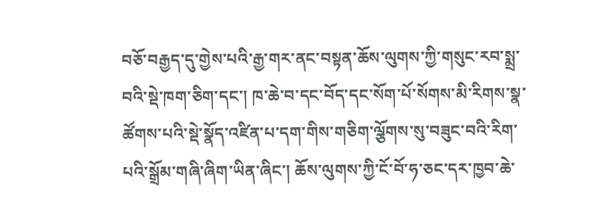བཅོ་བརྒྱད་དུ་གྱེས་པའི་རྒྱ་གར་ནང་བསྟན་ཆོས་ལུགས་ཀྱི་གསུང་རབ་སྨྲ་བའི་སྡེ་ཁག་ཅིག་དང་། ཁ་ཆེ་བ་དང་བོད་དང་སོག་པོ་སོགས་མི་རིགས་སྣ་ཚོགས་པའི་སྡེ་སྣོད་འཛིན་པ་དག་གིས་གཅིག་ལྕོགས་སུ་བཟུང་བའི་རིག་པའི་སྒྲོམ་གཞི་ཞིག་ཡིན་ཞིང་། ཆོས་ལུགས་ཀྱི་ངོ་བོ་ཧ་ཅང་དར་ཁྱབ་ཆེ་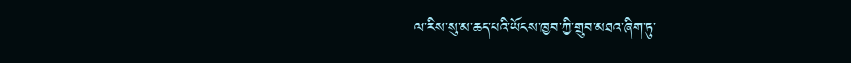ལ་རིས་སུ་མ་ཆད་པའི་ཡོངས་ཁྱབ་ཀྱི་གྲུབ་མཐའ་ཞིག་ཏུ་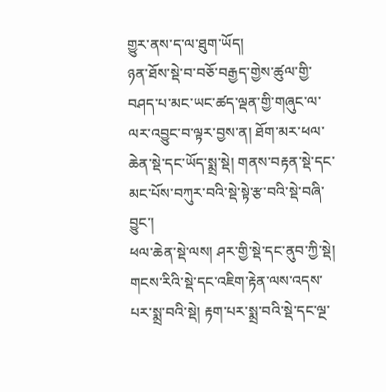གྱུར་ནས་ད་ལ་ཐུག་ཡོད།
ཉན་ཐོས་སྡེ་བ་བཅོ་བརྒྱད་གྱེས་ཚུལ་གྱི་བཤད་པ་མང་ཡང་ཚད་ལྡན་གྱི་གཞུང་ལ་ལར་འབྱུང་བ་ལྟར་བྱས་ན། ཐོག་མར་ཕལ་ཆེན་སྡེ་དང་ཡོད་སྨྲ་སྡེ། གནས་བརྟན་སྡེ་དང་མང་པོས་བཀུར་བའི་སྡེ་སྟེ་རྩ་བའི་སྡེ་བཞི་བྱུང་།
ཕལ་ཆེན་སྡེ་ལས། ཤར་གྱི་སྡེ་དང་ནུབ་ཀྱི་སྡེ། གངས་རིའི་སྡེ་དང་འཇིག་རྟེན་ལས་འདས་པར་སྨྲ་བའི་སྡེ། རྟག་པར་སྨྲ་བའི་སྡེ་དང་ལྔ་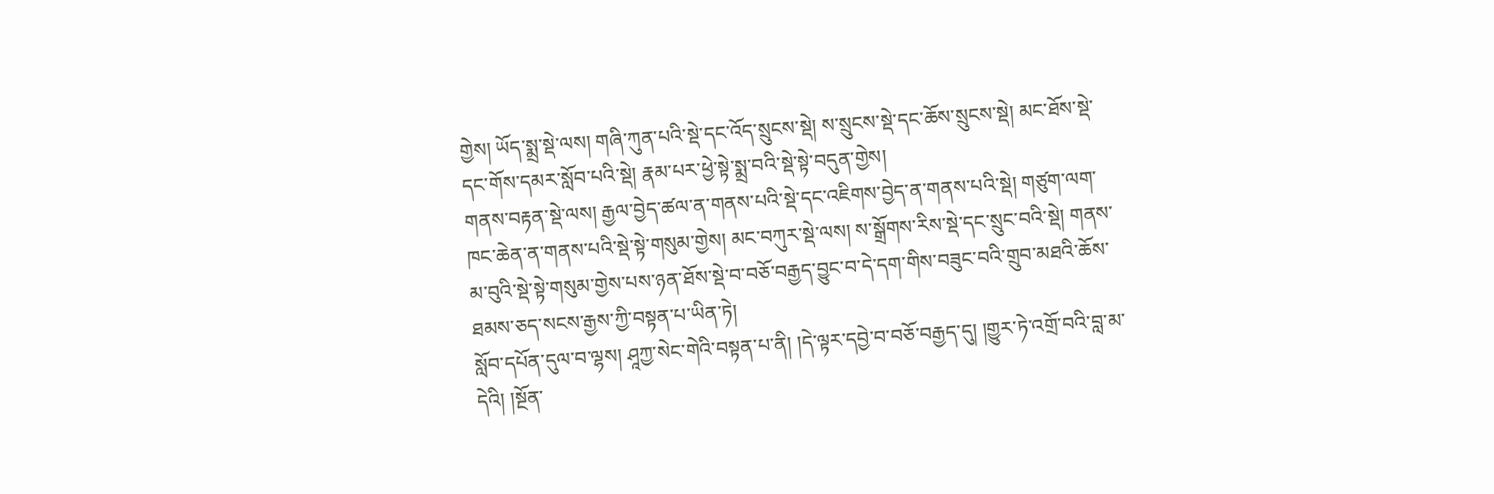གྱེས། ཡོད་སྨྲ་སྡེ་ལས། གཞི་ཀུན་པའི་སྡེ་དང་འོད་སྲུངས་སྡེ། ས་སྲུངས་སྡེ་དང་ཆོས་སྲུངས་སྡེ། མང་ཐོས་སྡེ་དང་གོས་དམར་སློབ་པའི་སྡེ། རྣམ་པར་ཕྱེ་སྟེ་སྨྲ་བའི་སྡེ་སྟེ་བདུན་གྱེས།
གནས་བརྟན་སྡེ་ལས། རྒྱལ་བྱེད་ཚལ་ན་གནས་པའི་སྡེ་དང་འཇིགས་བྱེད་ན་གནས་པའི་སྡེ། གཙུག་ལག་ཁང་ཆེན་ན་གནས་པའི་སྡེ་སྟེ་གསུམ་གྱེས། མང་བཀུར་སྡེ་ལས། ས་སྒྲོགས་རིས་སྡེ་དང་སྲུང་བའི་སྡེ། གནས་མ་བུའི་སྡེ་སྟེ་གསུམ་གྱེས་པས་ཉན་ཐོས་སྡེ་བ་བཅོ་བརྒྱད་བྱུང་བ་དེ་དག་གིས་བཟུང་བའི་གྲུབ་མཐའི་ཆོས་ཐམས་ཅད་སངས་རྒྱས་ཀྱི་བསྟན་པ་ཡིན་ཏེ།
སློབ་དཔོན་དུལ་བ་ལྷས། ཤཱཀྱ་སེང་གེའི་བསྟན་པ་ནི། །དེ་ལྟར་དབྱེ་བ་བཅོ་བརྒྱད་དུ། །གྱུར་ཏེ་འགྲོ་བའི་བླ་མ་དེའི། །སྔོན་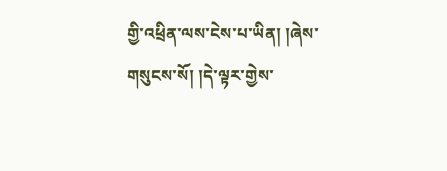གྱི་འཕྲིན་ལས་ངེས་པ་ཡིན། །ཞེས་གསུངས་སོ། །དེ་ལྟར་གྱེས་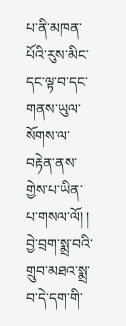པ་ནི་མཁན་པོའི་རུས་མིང་དང་ལྟ་བ་དང་གནས་ཡུལ་སོགས་ལ་བརྟེན་ནས་གྱེས་པ་ཡིན་པ་གསལ་ལོ། །
བྱེ་བྲག་སྨྲ་བའི་གྲུབ་མཐའ་སྨྲ་བ་དེ་དག་གི་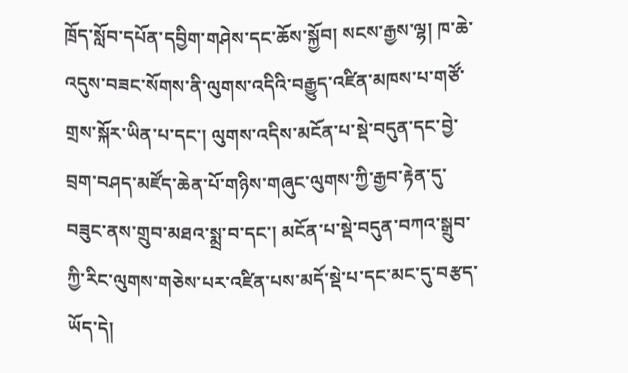ཁྲོད་སློབ་དཔོན་དབྱིག་གཤེས་དང་ཆོས་སྐྱོབ། སངས་རྒྱས་ལྷ། ཁ་ཆེ་འདུས་བཟང་སོགས་ནི་ལུགས་འདིའི་བརྒྱུད་འཛིན་མཁས་པ་གཙོ་གྲས་སྐོར་ཡིན་པ་དང་། ལུགས་འདིས་མངོན་པ་སྡེ་བདུན་དང་བྱེ་བྲག་བཤད་མཛོད་ཆེན་པོ་གཉིས་གཞུང་ལུགས་ཀྱི་རྒྱབ་རྟེན་དུ་བཟུང་ནས་གྲུབ་མཐའ་སྨྲ་བ་དང་། མངོན་པ་སྡེ་བདུན་བཀའ་སྒྲུབ་ཀྱི་རིང་ལུགས་གཅེས་པར་འཛིན་པས་མདོ་སྡེ་པ་དང་མང་དུ་བརྩད་ཡོད་དེ།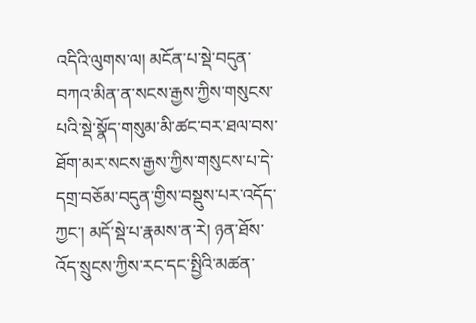འདིའི་ལུགས་ལ། མངོན་པ་སྡེ་བདུན་བཀའ་མིན་ན་སངས་རྒྱས་ཀྱིས་གསུངས་པའི་སྡེ་སྣོད་གསུམ་མི་ཚང་བར་ཐལ་བས་ཐོག་མར་སངས་རྒྱས་ཀྱིས་གསུངས་པ་དེ་དགྲ་བཅོམ་བདུན་གྱིས་བསྡུས་པར་འདོད་ཀྱང་། མདོ་སྡེ་པ་རྣམས་ན་རེ། ཉན་ཐོས་འོད་སྲུངས་ཀྱིས་རང་དང་སྤྱིའི་མཚན་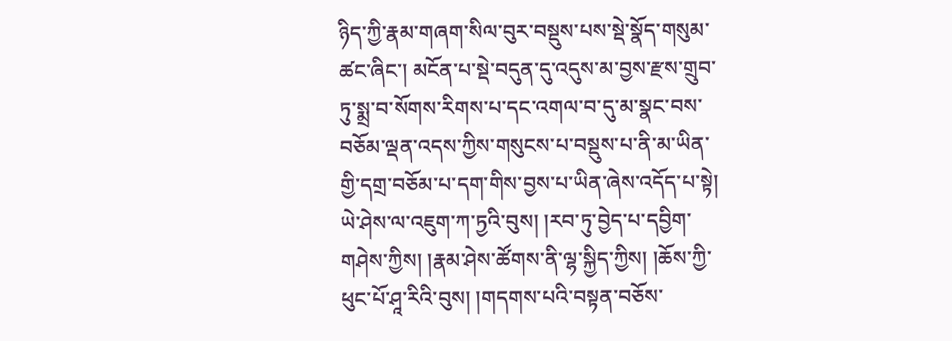ཉིད་ཀྱི་རྣམ་གཞག་སིལ་བུར་བསྡུས་པས་སྡེ་སྣོད་གསུམ་ཚང་ཞིང་། མངོན་པ་སྡེ་བདུན་དུ་འདུས་མ་བྱས་རྫས་གྲུབ་ཏུ་སྨྲ་བ་སོགས་རིགས་པ་དང་འགལ་བ་དུ་མ་སྣང་བས་བཅོམ་ལྡན་འདས་ཀྱིས་གསུངས་པ་བསྡུས་པ་ནི་མ་ཡིན་གྱི་དགྲ་བཅོམ་པ་དག་གིས་བྱས་པ་ཡིན་ཞེས་འདོད་པ་སྟེ། ཡེ་ཤེས་ལ་འཇུག་ཀ་ཏྱའི་བུས། །རབ་ཏུ་བྱེད་པ་དབྱིག་གཤེས་ཀྱིས། །རྣམ་ཤེས་ཚོགས་ནི་ལྷ་སྐྱིད་ཀྱིས། །ཆོས་ཀྱི་ཕུང་པོ་ཤཱ་རིའི་བུས། །གདགས་པའི་བསྟན་བཅོས་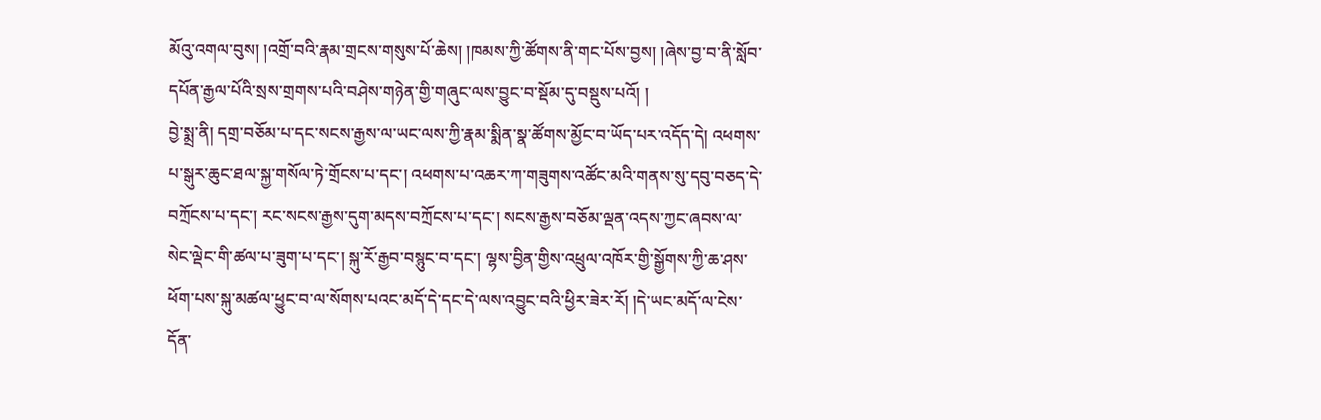མོའུ་འགལ་བུས། །འགྲོ་བའི་རྣམ་གྲངས་གསུས་པོ་ཆེས། །ཁམས་ཀྱི་ཚོགས་ནི་གང་པོས་བྱས། །ཞེས་བྱ་བ་ནི་སློབ་དཔོན་རྒྱལ་པོའི་སྲས་གྲགས་པའི་བཤེས་གཉེན་གྱི་གཞུང་ལས་བྱུང་བ་སྡོམ་དུ་བསྡུས་པའོ། །
བྱེ་སྨྲ་ནི། དགྲ་བཅོམ་པ་དང་སངས་རྒྱས་ལ་ཡང་ལས་ཀྱི་རྣམ་སྨིན་སྣ་ཚོགས་མྱོང་བ་ཡོད་པར་འདོད་དེ། འཕགས་པ་སྒུར་ཆུང་ཐལ་སྐྱ་གསོལ་ཏེ་གྲོངས་པ་དང་། འཕགས་པ་འཆར་ཀ་གཟུགས་འཚོང་མའི་གནས་སུ་དབུ་བཅད་དེ་བཀྲོངས་པ་དང་། རང་སངས་རྒྱས་དུག་མདས་བཀྲོངས་པ་དང་། སངས་རྒྱས་བཅོམ་ལྡན་འདས་ཀྱང་ཞབས་ལ་སེང་ལྡེང་གི་ཚལ་པ་ཟུག་པ་དང་། སྐུ་རོ་རྒྱབ་བསྙུང་བ་དང་། ལྷས་བྱིན་གྱིས་འཕྲུལ་འཁོར་གྱི་སྒྱོགས་ཀྱི་ཆ་ཤས་ཕོག་པས་སྐུ་མཚལ་ཕྱུང་བ་ལ་སོགས་པའང་མདོ་དེ་དང་དེ་ལས་འབྱུང་བའི་ཕྱིར་ཟེར་རོ། །དེ་ཡང་མདོ་ལ་ངེས་དོན་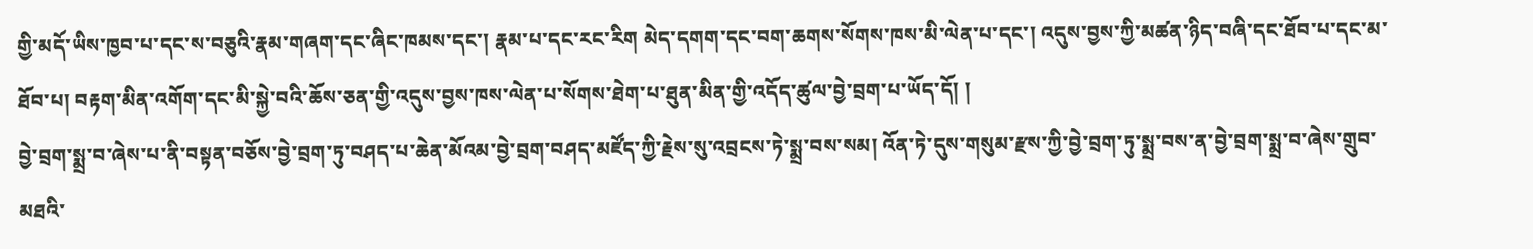གྱི་མདོ་ཡིས་ཁྱབ་པ་དང་ས་བཅུའི་རྣམ་གཞག་དང་ཞིང་ཁམས་དང་། རྣམ་པ་དང་རང་རིག མེད་དགག་དང་བག་ཆགས་སོགས་ཁས་མི་ལེན་པ་དང་། འདུས་བྱས་ཀྱི་མཚན་ཉིད་བཞི་དང་ཐོབ་པ་དང་མ་ཐོབ་པ། བརྟག་མིན་འགོག་དང་མི་སྐྱེ་བའི་ཆོས་ཅན་གྱི་འདུས་བྱས་ཁས་ལེན་པ་སོགས་ཐེག་པ་ཐུན་མིན་གྱི་འདོད་ཚུལ་བྱེ་བྲག་པ་ཡོད་དོ། །
བྱེ་བྲག་སྨྲ་བ་ཞེས་པ་ནི་བསྟན་བཅོས་བྱེ་བྲག་ཏུ་བཤད་པ་ཆེན་མོའམ་བྱེ་བྲག་བཤད་མཛོད་ཀྱི་རྗེས་སུ་འབྲངས་ཏེ་སྨྲ་བས་སམ། འོན་ཏེ་དུས་གསུམ་རྫས་ཀྱི་བྱེ་བྲག་ཏུ་སྨྲ་བས་ན་བྱེ་བྲག་སྨྲ་བ་ཞེས་གྲུབ་མཐའི་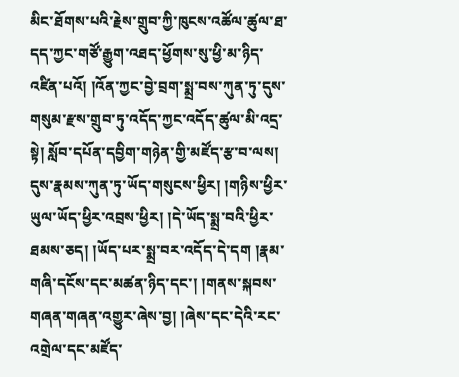མིང་ཐོགས་པའི་རྗེས་གྲུབ་ཀྱི་ཁུངས་འཚོལ་ཚུལ་ཐ་དད་ཀྱང་གཙོ་རྒྱུག་འཐད་ཕྱོགས་སུ་ཕྱི་མ་ཉིད་འཛིན་པའོ། །འོན་ཀྱང་བྱེ་བྲག་སྨྲ་བས་ཀུན་ཏུ་དུས་གསུམ་རྫས་གྲུབ་ཏུ་འདོད་ཀྱང་འདོད་ཚུལ་མི་འདྲ་སྟེ། སློབ་དཔོན་དབྱིག་གཉེན་གྱི་མཛོད་རྩ་བ་ལས། དུས་རྣམས་ཀུན་ཏུ་ཡོད་གསུངས་ཕྱིར། །གཉིས་ཕྱིར་ཡུལ་ཡོད་ཕྱིར་འབྲས་ཕྱིར། །དེ་ཡོད་སྨྲ་བའི་ཕྱིར་ཐམས་ཅད། །ཡོད་པར་སྨྲ་བར་འདོད་དེ་དག །རྣམ་གཞི་དངོས་དང་མཚན་ཉིད་དང་། །གནས་སྐབས་གཞན་གཞན་འགྱུར་ཞེས་བྱ། །ཞེས་དང་དེའི་རང་འགྲེལ་དང་མཛོད་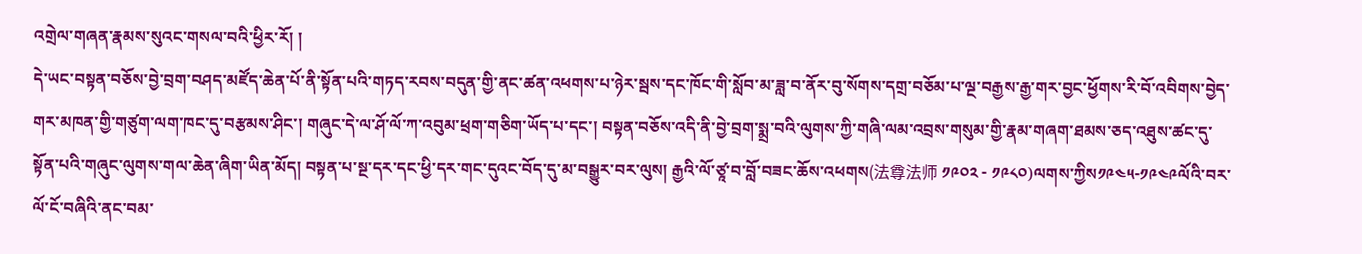འགྲེལ་གཞན་རྣམས་སུའང་གསལ་བའི་ཕྱིར་རོ། །
དེ་ཡང་བསྟན་བཅོས་བྱེ་བྲག་བཤད་མཛོད་ཆེན་པོ་ནི་སྟོན་པའི་གཏད་རབས་བདུན་གྱི་ནང་ཚན་འཕགས་པ་ཉེར་སྦས་དང་ཁོང་གི་སློབ་མ་ཟླ་བ་ནོར་བུ་སོགས་དགྲ་བཅོམ་པ་ལྔ་བརྒྱས་རྒྱ་གར་བྱང་ཕྱོགས་རི་བོ་འབིགས་བྱེད་གར་མཁན་གྱི་གཙུག་ལག་ཁང་དུ་བརྩམས་ཤིང་། གཞུང་དེ་ལ་ཤོ་ལོ་ཀ་འབུམ་ཕྲག་གཅིག་ཡོད་པ་དང་། བསྟན་བཅོས་འདི་ནི་བྱེ་བྲག་སྨྲ་བའི་ལུགས་ཀྱི་གཞི་ལམ་འབྲས་གསུམ་གྱི་རྣམ་གཞག་ཐམས་ཅད་འཐུས་ཚང་དུ་སྟོན་པའི་གཞུང་ལུགས་གལ་ཆེན་ཞིག་ཡིན་མོད། བསྟན་པ་སྔ་དར་དང་ཕྱི་དར་གང་དུའང་བོད་དུ་མ་བསྒྱུར་བར་ལུས། རྒྱའི་ལོ་ཙཱ་བ་བློ་བཟང་ཆོས་འཕགས(法尊法师 ༡༩༠༢ - ༡༩༨༠)ལགས་ཀྱིས༡༩༤༥-༡༩༤༩ལོའི་བར་ལོ་ངོ་བཞིའི་ནང་བམ་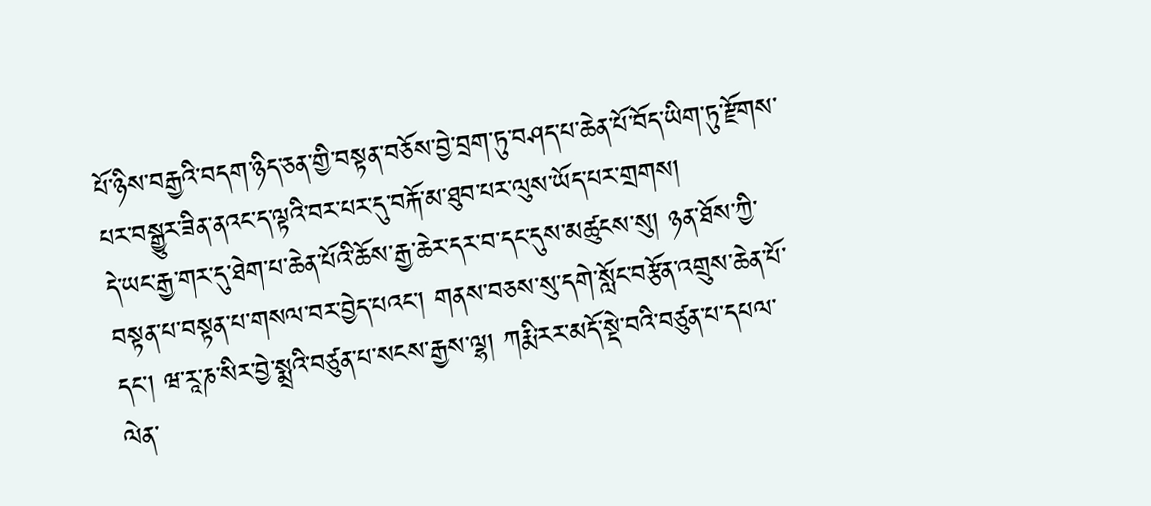པོ་ཉིས་བརྒྱའི་བདག་ཉིད་ཅན་གྱི་བསྟན་བཅོས་བྱེ་བྲག་ཏུ་བཤད་པ་ཆེན་པོ་བོད་ཡིག་ཏུ་རྫོགས་པར་བསྒྱུར་ཟིན་ནའང་ད་ལྟའི་བར་པར་དུ་བརྐོ་མ་ཐུབ་པར་ལུས་ཡོད་པར་གྲགས།
དེ་ཡང་རྒྱ་གར་དུ་ཐེག་པ་ཆེན་པོའི་ཆོས་རྒྱ་ཆེར་དར་བ་དང་དུས་མཚུངས་སུ། ཉན་ཐོས་ཀྱི་བསྟན་པ་བསྟན་པ་གསལ་བར་བྱེད་པའང་། གནས་བཅས་སུ་དགེ་སློང་བརྩོན་འགྲུས་ཆེན་པོ་དང་། ཝ་རཱ་ཎ་སིར་བྱེ་སྨྲའི་བཙུན་པ་སངས་རྒྱས་ལྷ། ཀརྨི་རར་མདོ་སྡེ་བའི་བཙུན་པ་དཔལ་ལེན་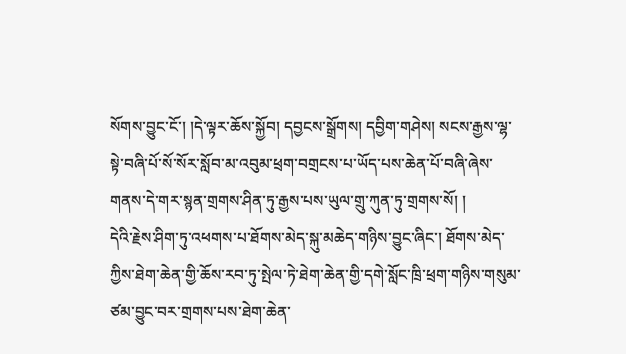སོགས་བྱུང་ངོ་། །དེ་ལྟར་ཆོས་སྐྱོབ། དབྱངས་སྒྲོགས། དབྱིག་གཤེས། སངས་རྒྱས་ལྷ་སྟེ་བཞི་པོ་སོ་སོར་སློབ་མ་འབུམ་ཕྲག་བགྲངས་པ་ཡོད་པས་ཆེན་པོ་བཞི་ཞེས་གནས་དེ་གར་སྙན་གྲགས་ཤིན་ཏུ་རྒྱས་པས་ཡུལ་གྲུ་ཀུན་ཏུ་གྲགས་སོ། །
དེའི་རྗེས་ཤིག་ཏུ་འཕགས་པ་ཐོགས་མེད་སྐུ་མཆེད་གཉིས་བྱུང་ཞིང་། ཐོགས་མེད་ཀྱིས་ཐེག་ཆེན་གྱི་ཆོས་རབ་ཏུ་སྤེལ་ཏེ་ཐེག་ཆེན་གྱི་དགེ་སློང་ཁྲི་ཕྲག་གཉིས་གསུམ་ཙམ་བྱུང་བར་གྲགས་པས་ཐེག་ཆེན་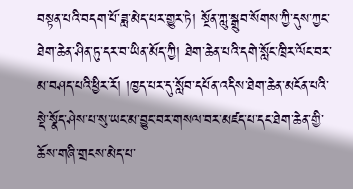བསྟན་པའི་བདག་པོ་ཟླ་མེད་པར་གྱུར་ཏེ། སྔོན་ཀླུ་སྒྲུབ་སོགས་ཀྱི་དུས་ཀྱང་ཐེག་ཆེན་ཤིན་ཏུ་དར་བ་ཡིན་མོད་ཀྱི། ཐེག་ཆེན་པའི་དགེ་སློང་ཁྲིར་ལོང་བར་མ་བཤད་པའི་ཕྱིར་རོ། །ཁྱད་པར་དུ་སློབ་དཔོན་འདིས་ཐེག་ཆེན་མངོན་པའི་སྡེ་སྣོད་ཤེས་པ་སུ་ཡང་མ་བྱུང་བར་གསལ་བར་མཛད་པ་དང་ཐེག་ཆེན་གྱི་ཆོས་གཞི་གྲངས་མེད་པ་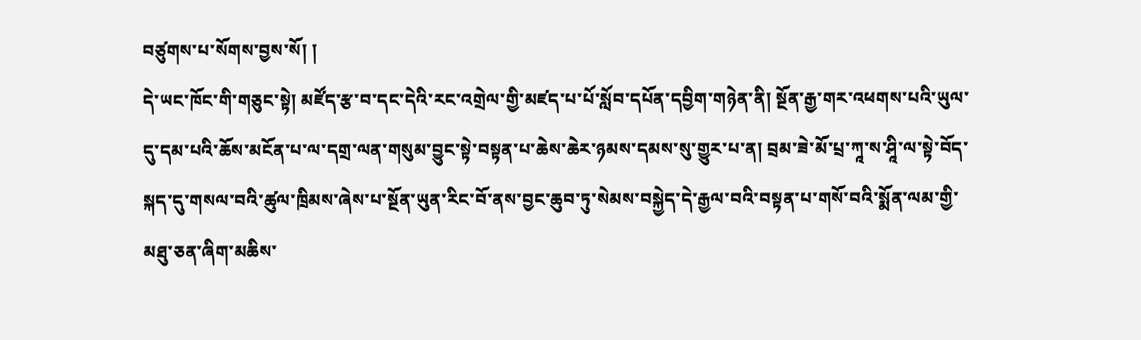བཙུགས་པ་སོགས་བྱས་སོ། །
དེ་ཡང་ཁོང་གི་གཅུང་སྟེ། མཛོད་རྩ་བ་དང་དེའི་རང་འགྲེལ་གྱི་མཛད་པ་པོ་སློབ་དཔོན་དབྱིག་གཉེན་ནི། སྔོན་རྒྱ་གར་འཕགས་པའི་ཡུལ་དུ་དམ་པའི་ཆོས་མངོན་པ་ལ་དགྲ་ལན་གསུམ་བྱུང་སྟེ་བསྟན་པ་ཆེས་ཆེར་ཉམས་དམས་སུ་གྱུར་པ་ན། བྲམ་ཟེ་མོ་པྲ་ཀཱ་ས་ཤཱི་ལ་སྟེ་བོད་སྐད་དུ་གསལ་བའི་ཚུལ་ཁྲིམས་ཞེས་པ་སྔོན་ཡུན་རིང་བོ་ནས་བྱང་ཆུབ་ཏུ་སེམས་བསྐྱེད་དེ་རྒྱལ་བའི་བསྟན་པ་གསོ་བའི་སྨོན་ལམ་གྱི་མཐུ་ཅན་ཞིག་མཆིས་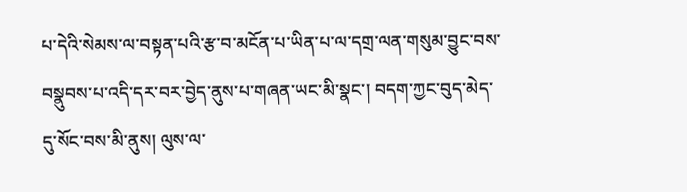པ་དེའི་སེམས་ལ་བསྟན་པའི་རྩ་བ་མངོན་པ་ཡིན་པ་ལ་དགྲ་ལན་གསུམ་བྱུང་བས་བསྣུབས་པ་འདི་དར་བར་བྱེད་ནུས་པ་གཞན་ཡང་མི་སྣང་། བདག་ཀྱང་བུད་མེད་དུ་སོང་བས་མི་ནུས། ལུས་ལ་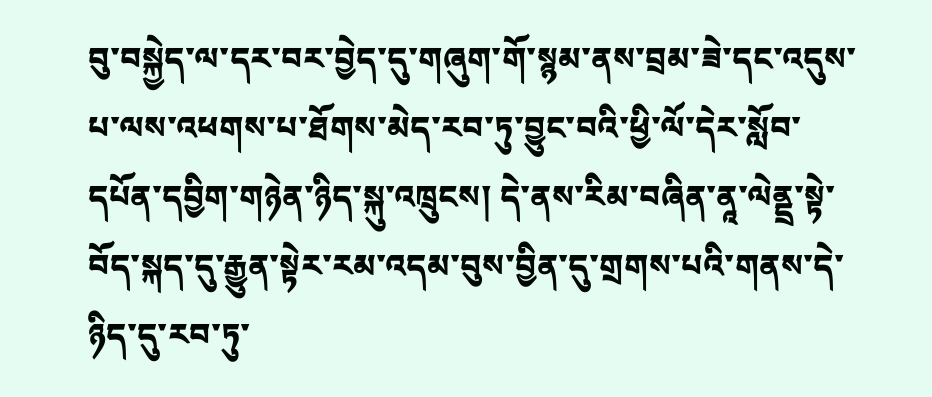བུ་བསྐྱེད་ལ་དར་བར་བྱེད་དུ་གཞུག་གོ་སྙམ་ནས་བྲམ་ཟེ་དང་འདུས་པ་ལས་འཕགས་པ་ཐོགས་མེད་རབ་ཏུ་བྱུང་བའི་ཕྱི་ལོ་དེར་སློབ་དཔོན་དབྱིག་གཉེན་ཉིད་སྐུ་འཁྲུངས། དེ་ནས་རིམ་བཞིན་ནཱ་ལེནྡྲ་སྟེ་བོད་སྐད་དུ་རྒྱུན་སྟེར་རམ་འདམ་བུས་བྱིན་དུ་གྲགས་པའི་གནས་དེ་ཉིད་དུ་རབ་ཏུ་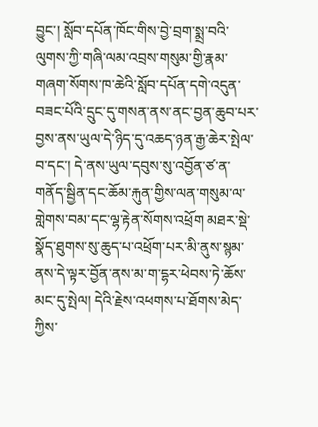བྱུང་། སློབ་དཔོན་ཁོང་གིས་བྱེ་བྲག་སྨྲ་བའི་ལུགས་ཀྱི་གཞི་ལམ་འབྲས་གསུམ་གྱི་རྣམ་གཞག་སོགས་ཁ་ཆེའི་སློབ་དཔོན་དགེ་འདུན་བཟང་པོའི་དྲུང་དུ་གསན་ནས་ནང་བྱན་ཆུབ་པར་བྱས་ནས་ཡུལ་དེ་ཉིད་དུ་འཆད་ཉན་རྒྱ་ཆེར་སྤེལ་བ་དང་། དེ་ནས་ཡུལ་དབུས་སུ་འབྱོན་ཙ་ན་གནོད་སྦྱིན་དང་ཆོམ་རྐུན་གྱིས་ལན་གསུམ་ལ་གླེགས་བམ་དང་ལྷ་རྟེན་སོགས་འཕྲོག མཐར་སྡེ་སྣོད་ཐུགས་སུ་ཆུད་པ་འཕྲོག་པར་མི་ནུས་སྙམ་ནས་དེ་ལྟར་བྱོན་ནས་མ་ག་དྷར་ཕེབས་ཏེ་ཆོས་མང་དུ་སྤེལ། དེའི་རྗེས་འཕགས་པ་ཐོགས་མེད་ཀྱིས་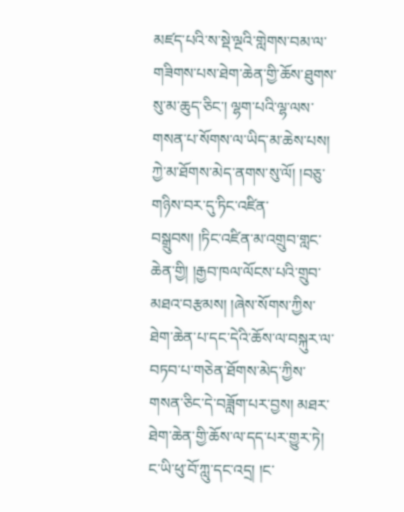མཛད་པའི་ས་སྡེ་ལྔའི་གླེགས་བམ་ལ་གཟིགས་པས་ཐེག་ཆེན་གྱི་ཆོས་ཐུགས་སུ་མ་ཆུད་ཅིང་། ལྷག་པའི་ལྷ་ལས་གསན་པ་སོགས་ལ་ཡིད་མ་ཆེས་པས། ཀྱེ་མ་ཐོགས་མེད་ནགས་སུ་ལོ། །བཅུ་གཉིས་བར་དུ་ཏིང་འཛིན་བསྒྲུབས། །ཏིང་འཛིན་མ་འགྲུབ་གླང་ཆེན་གྱི། །རྒྱབ་ཁལ་ལོངས་པའི་གྲུབ་མཐའ་བརྩམས། །ཞེས་སོགས་ཀྱིས་ཐེག་ཆེན་པ་དང་དེའི་ཆོས་ལ་བསྐུར་ལ་བཏབ་པ་གཅེན་ཐོགས་མེད་ཀྱིས་གསན་ཅིང་དེ་བཟློག་པར་བྱས། མཐར་ཐེག་ཆེན་གྱི་ཆོས་ལ་དད་པར་གྱུར་ཏེ། ང་ཡི་ཕུ་བོ་ཀླུ་དང་འདྲ། །ང་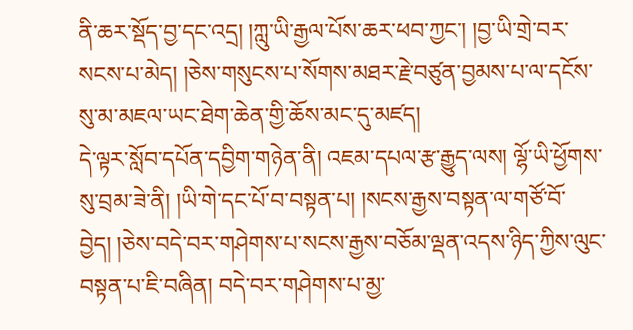ནི་ཆར་སྡོད་བྱ་དང་འདྲ། །ཀླུ་ཡི་རྒྱལ་པོས་ཆར་ཕབ་ཀྱང་། །བྱ་ཡི་གྲེ་བར་སངས་པ་མེད། །ཅེས་གསུངས་པ་སོགས་མཐར་རྗེ་བཙུན་བྱམས་པ་ལ་དངོས་སུ་མ་མཇལ་ཡང་ཐེག་ཆེན་གྱི་ཆོས་མང་དུ་མཛད།
དེ་ལྟར་སློབ་དཔོན་དབྱིག་གཉེན་ནི། འཇམ་དཔལ་རྩ་རྒྱུད་ལས། ལྷོ་ཡི་ཕྱོགས་སུ་བྲམ་ཟེ་ནི། །ཡི་གེ་དང་པོ་བ་བསྟན་པ། །སངས་རྒྱས་བསྟན་ལ་གཙོ་བོ་བྱེད། །ཅེས་བདེ་བར་གཤེགས་པ་སངས་རྒྱས་བཅོམ་ལྡན་འདས་ཉིད་ཀྱིས་ལུང་བསྟན་པ་ཇི་བཞིན། བདེ་བར་གཤེགས་པ་མྱ་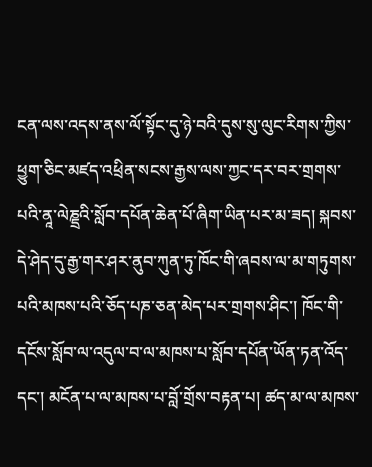ངན་ལས་འདས་ནས་ལོ་སྟོང་དུ་ཉེ་བའི་དུས་སུ་ལུང་རིགས་ཀྱིས་ཕྱུག་ཅིང་མཛད་འཕྲིན་སངས་རྒྱས་ལས་ཀྱང་དར་བར་གྲགས་པའི་ནཱ་ལེཎྡྲའི་སློབ་དཔོན་ཆེན་པོ་ཞིག་ཡིན་པར་མ་ཟད། སྐབས་དེ་ཤེད་དུ་རྒྱ་གར་ཤར་ནུབ་ཀུན་ཏུ་ཁོང་གི་ཞབས་ལ་མ་གཏུགས་པའི་མཁས་པའི་ཅོད་པཎ་ཅན་མེད་པར་གྲགས་ཤིང་། ཁོང་གི་དངོས་སློབ་ལ་འདུལ་བ་ལ་མཁས་པ་སློབ་དཔོན་ཡོན་ཏན་འོད་དང་། མངོན་པ་ལ་མཁས་པ་བློ་གྲོས་བརྟན་པ། ཚད་མ་ལ་མཁས་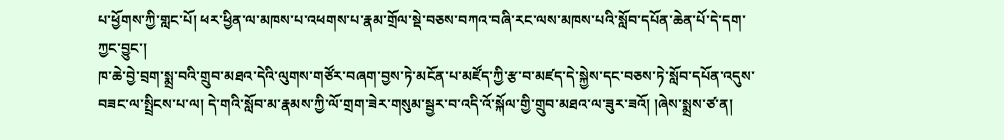པ་ཕྱོགས་ཀྱི་གླང་པོ། ཕར་ཕྱིན་ལ་མཁས་པ་འཕགས་པ་རྣམ་གྲོལ་སྡེ་བཅས་བཀའ་བཞི་རང་ལས་མཁས་པའི་སློབ་དཔོན་ཆེན་པོ་དེ་དག་ཀྱང་བྱུང་།
ཁ་ཆེ་བྱེ་བྲག་སྨྲ་བའི་གྲུབ་མཐའ་དེའི་ལུགས་གཙོར་བཞག་བྱས་ཏེ་མངོན་པ་མཛོད་ཀྱི་རྩ་བ་མཛད་དེ་སྐྱེས་དང་བཅས་ཏེ་སློབ་དཔོན་འདུས་བཟང་ལ་སྤྲིངས་པ་ལ། དེ་གའི་སློབ་མ་རྣམས་ཀྱི་ལོ་གྲག་ཟེར་གསུམ་སྦྱར་བ་འདི་འོ་སྐོལ་གྱི་གྲུབ་མཐའ་ལ་ཟུར་ཟའོ། །ཞེས་སྨྲས་ཙ་ན།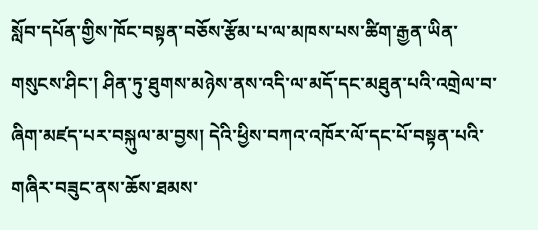སློབ་དཔོན་གྱིས་ཁོང་བསྟན་བཅོས་རྩོམ་པ་ལ་མཁས་པས་ཚིག་རྒྱན་ཡིན་གསུངས་ཤིང་། ཤིན་ཏུ་ཐུགས་མཉེས་ནས་འདི་ལ་མདོ་དང་མཐུན་པའི་འགྲེལ་བ་ཞིག་མཛད་པར་བསྐུལ་མ་བྱས། དེའི་ཕྱིས་བཀའ་འཁོར་ལོ་དང་པོ་བསྟན་པའི་གཞིར་བཟུང་ནས་ཆོས་ཐམས་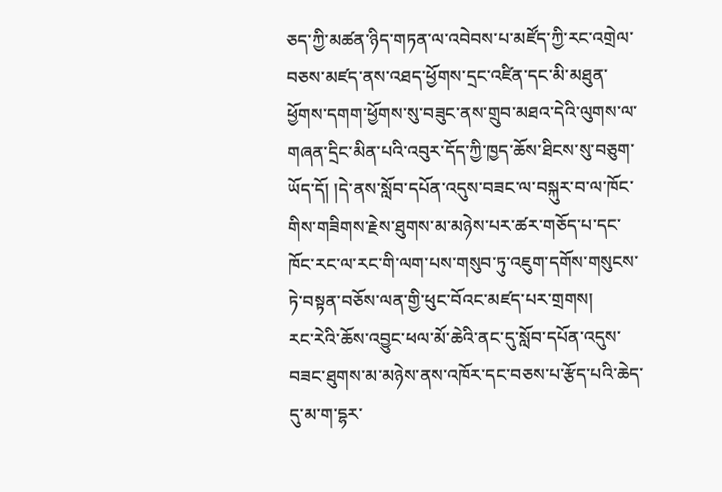ཅད་ཀྱི་མཚན་ཉིད་གཏན་ལ་འབེབས་པ་མཛོད་ཀྱི་རང་འགྲེལ་བཅས་མཛད་ནས་འཐད་ཕྱོགས་དྲང་འཛིན་དང་མི་མཐུན་ཕྱོགས་དགག་ཕྱོགས་སུ་བཟུང་ནས་གྲུབ་མཐའ་དེའི་ལུགས་ལ་གཞན་དྲིང་མིན་པའི་འབུར་དོད་ཀྱི་ཁྱད་ཆོས་ཐིངས་སུ་བཅུག་ཡོད་དོ། །དེ་ནས་སློབ་དཔོན་འདུས་བཟང་ལ་བསྐུར་བ་ལ་ཁོང་གིས་གཟིགས་རྗེས་ཐུགས་མ་མཉེས་པར་ཚར་གཅོད་པ་དང་ཁོང་རང་ལ་རང་གི་ལག་པས་གསུབ་ཏུ་འཇུག་དགོས་གསུངས་ཏེ་བསྟན་བཅོས་ལན་གྱི་ཕུང་བོའང་མཛད་པར་གྲགས།
རང་རེའི་ཆོས་འབྱུང་ཕལ་མོ་ཆེའི་ནང་དུ་སློབ་དཔོན་འདུས་བཟང་ཐུགས་མ་མཉེས་ནས་འཁོར་དང་བཅས་པ་རྩོད་པའི་ཆེད་དུ་མ་ག་དྷར་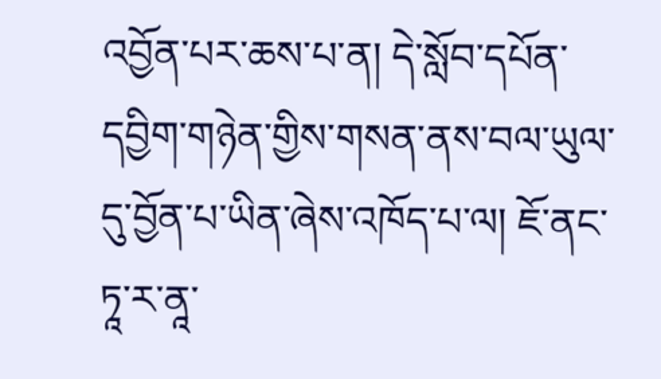འབྱོན་པར་ཆས་པ་ན། དེ་སློབ་དཔོན་དབྱིག་གཉེན་གྱིས་གསན་ནས་བལ་ཡུལ་དུ་བྱོན་པ་ཡིན་ཞེས་འཁོད་པ་ལ། ཇོ་ནང་ཏཱ་ར་ནཱ་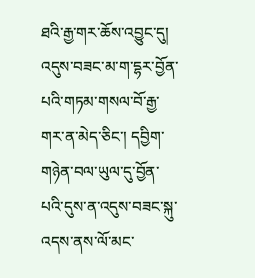ཐའི་རྒྱ་གར་ཆོས་འབྱུང་དུ། འདུས་བཟང་མ་ག་དྷར་བྱོན་པའི་གཏམ་གསལ་བོ་རྒྱ་གར་ན་མེད་ཅིང་། དབྱིག་གཉེན་བལ་ཡུལ་དུ་བྱོན་པའི་དུས་ན་འདུས་བཟང་སྐུ་འདས་ནས་ལོ་མང་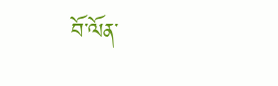བོ་ལོན་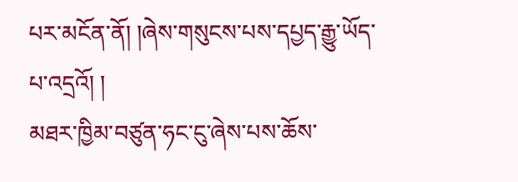པར་མངོན་ནོ། །ཞེས་གསུངས་པས་དཔྱད་རྒྱུ་ཡོད་པ་འདྲའོ། །
མཐར་ཁྱིམ་བཙུན་ཧང་ངུ་ཞེས་པས་ཆོས་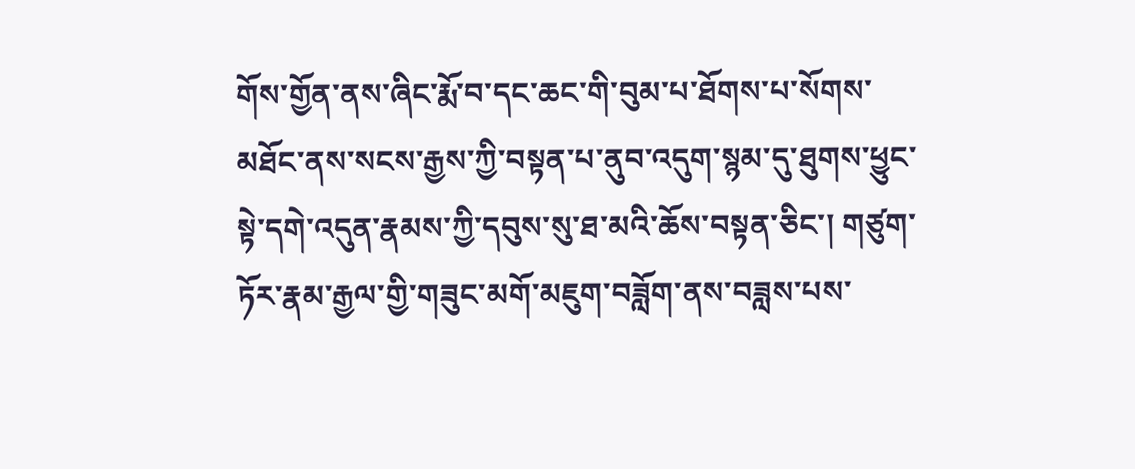གོས་གྱོན་ནས་ཞིང་རྨོ་བ་དང་ཆང་གི་བུམ་པ་ཐོགས་པ་སོགས་མཐོང་ནས་སངས་རྒྱས་ཀྱི་བསྟན་པ་ནུབ་འདུག་སྙམ་དུ་ཐུགས་ཕྱུང་སྟེ་དགེ་འདུན་རྣམས་ཀྱི་དབུས་སུ་ཐ་མའི་ཆོས་བསྟན་ཅིང་། གཙུག་ཏོར་རྣམ་རྒྱལ་གྱི་གཟུང་མགོ་མཇུག་བཟློག་ནས་བཟླས་པས་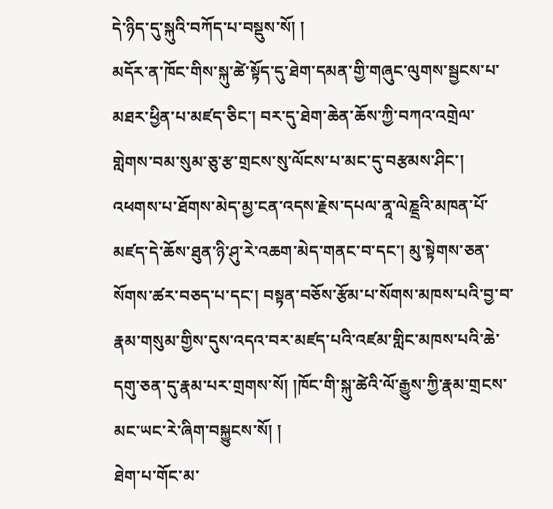དེ་ཉིད་དུ་སྐུའི་བཀོད་པ་བསྡུས་སོ། །
མདོར་ན་ཁོང་གིས་སྐུ་ཚེ་སྟོད་དུ་ཐེག་དམན་གྱི་གཞུང་ལུགས་སྦྱངས་པ་མཐར་ཕྱིན་པ་མཛད་ཅིང་། བར་དུ་ཐེག་ཆེན་ཆོས་ཀྱི་བཀའ་འགྲེལ་གླེགས་བམ་སུམ་ཅུ་རྩ་གྲངས་སུ་ལོངས་པ་མང་དུ་བརྩམས་ཤིང་། འཕགས་པ་ཐོགས་མེད་མྱ་ངན་འདས་རྗེས་དཔལ་ནཱ་ལེཎྡྲའི་མཁན་པོ་མཛད་དེ་ཆོས་ཐུན་ཉི་ཤུ་རེ་འཆག་མེད་གནང་བ་དང་། མུ་སྟེགས་ཅན་སོགས་ཚར་བཅད་པ་དང་། བསྟན་བཅོས་རྩོམ་པ་སོགས་མཁས་པའི་བྱ་བ་རྣམ་གསུམ་གྱིས་དུས་འདའ་བར་མཛད་པའི་འཛམ་གླིང་མཁས་པའི་ཆེ་དགུ་ཅན་དུ་རྣམ་པར་གྲགས་སོ། །ཁོང་གི་སྐུ་ཚེའི་ལོ་རྒྱུས་ཀྱི་རྣམ་གྲངས་མང་ཡང་རེ་ཞིག་བསྐྱུངས་སོ། །
ཐེག་པ་གོང་མ་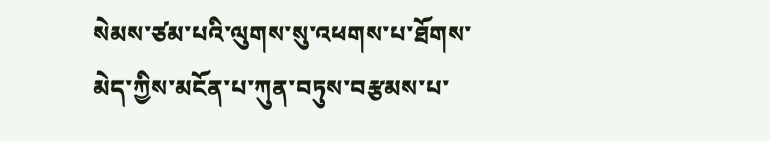སེམས་ཙམ་པའི་ལུགས་སུ་འཕགས་པ་ཐོགས་མེད་ཀྱིས་མངོན་པ་ཀུན་བཏུས་བརྩམས་པ་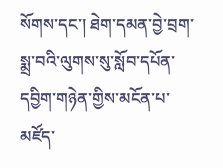སོགས་དང་། ཐེག་དམན་བྱེ་བྲག་སྨྲ་བའི་ལུགས་སུ་སློབ་དཔོན་དབྱིག་གཉེན་གྱིས་མངོན་པ་མཛོད་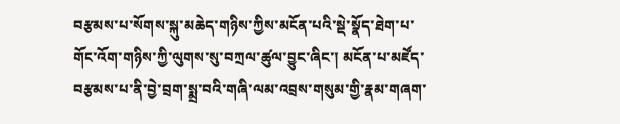བརྩམས་པ་སོགས་སྐུ་མཆེད་གཉིས་ཀྱིས་མངོན་པའི་སྡེ་སྣོད་ཐེག་པ་གོང་འོག་གཉིས་ཀྱི་ལུགས་སུ་བཀྲལ་ཚུལ་བྱུང་ཞིང་། མངོན་པ་མཛོད་བརྩམས་པ་ནི་བྱེ་བྲག་སྨྲ་བའི་གཞི་ལམ་འབྲས་གསུམ་གྱི་རྣམ་གཞག་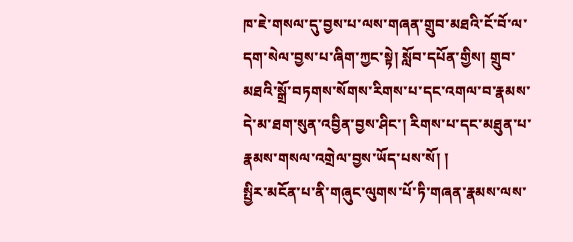ཁ་ཇེ་གསལ་དུ་བྱས་པ་ལས་གཞན་གྲུབ་མཐའི་ངོ་བོ་ལ་དག་སེལ་བྱས་པ་ཞིག་ཀྱང་སྟེ། སློབ་དཔོན་གྱིས། གྲུབ་མཐའི་སྒྲོ་བཏགས་སོགས་རིགས་པ་དང་འགལ་བ་རྣམས་དེ་མ་ཐག་སུན་འབྱིན་བྱས་ཤིང་། རིགས་པ་དང་མཐུན་པ་རྣམས་གསལ་འགྲེལ་བྱས་ཡོད་པས་སོ། །
སྤྱིར་མངོན་པ་ནི་གཞུང་ལུགས་པོ་ཏི་གཞན་རྣམས་ལས་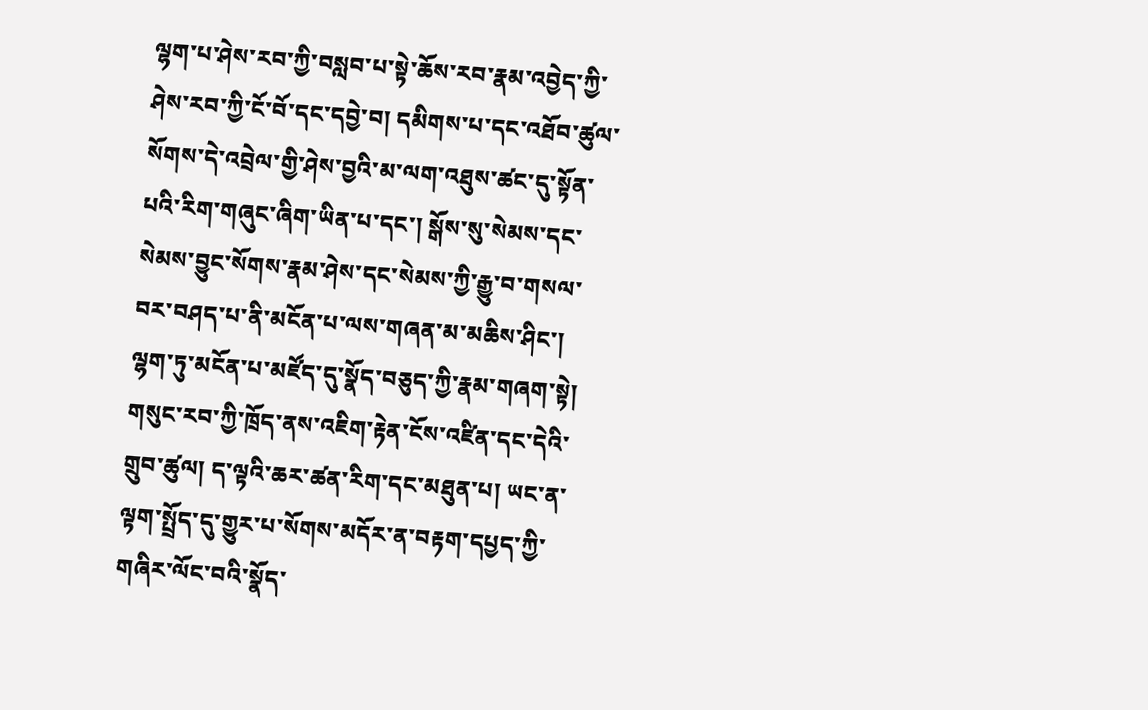ལྷག་པ་ཤེས་རབ་ཀྱི་བསླབ་པ་སྟེ་ཆོས་རབ་རྣམ་འབྱེད་ཀྱི་ཤེས་རབ་ཀྱི་ངོ་བོ་དང་དབྱེ་བ། དམིགས་པ་དང་འཐོབ་ཚུལ་སོགས་དེ་འབྲེལ་གྱི་ཤེས་བྱའི་མ་ལག་འཐུས་ཚང་དུ་སྟོན་པའི་རིག་གཞུང་ཞིག་ཡིན་པ་དང་། སྒོས་སུ་སེམས་དང་སེམས་བྱུང་སོགས་རྣམ་ཤེས་དང་སེམས་ཀྱི་རྒྱུ་བ་གསལ་བར་བཤད་པ་ནི་མངོན་པ་ལས་གཞན་མ་མཆིས་ཤིང་། ལྷག་ཏུ་མངོན་པ་མཛོད་དུ་སྣོད་བཅུད་ཀྱི་རྣམ་གཞག་སྟེ། གསུང་རབ་ཀྱི་ཁྲོད་ནས་འཇིག་རྟེན་ངོས་འཛིན་དང་དེའི་གྲུབ་ཚུལ། ད་ལྟའི་ཆར་ཚན་རིག་དང་མཐུན་པ། ཡང་ན་ལྟག་སྤྲོད་དུ་གྱུར་པ་སོགས་མདོར་ན་བརྟག་དཔྱད་ཀྱི་གཞིར་ལོང་བའི་སྣོད་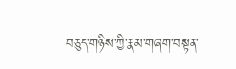བཅུད་གཉིས་ཀྱི་རྣམ་གཞག་བསྟན་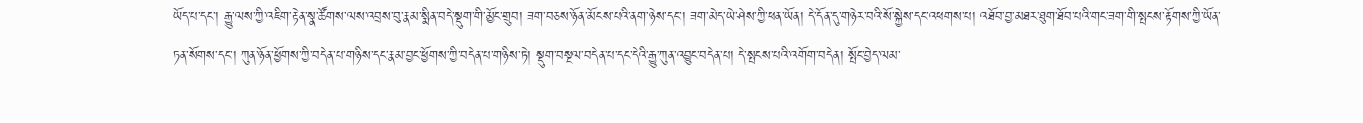ཡོད་པ་དང་། རྒྱུ་ལས་ཀྱི་འཇིག་རྟེན་སྣ་ཚོགས་ལས་འབྲས་བུ་རྣམ་སྨིན་བདེ་སྡུག་གི་མྱོང་གྲུབ། ཟག་བཅས་ཉོན་མོངས་པའི་ནག་ཉེས་དང་། ཟག་མེད་ཡེ་ཤེས་ཀྱི་ཕན་ཡོན། དེ་དོན་དུ་གཉེར་བའི་སོ་སྐྱེས་དང་འཕགས་པ། འཐོབ་བྱ་མཐར་ཐུག་ཐོབ་པའི་གང་ཟག་གི་སྤངས་རྟོགས་ཀྱི་ཡོན་ཏན་སོགས་དང་། ཀུན་ཉོན་ཕྱོགས་ཀྱི་བདེན་པ་གཉིས་དང་རྣམ་བྱང་ཕྱོགས་ཀྱི་བདེན་པ་གཉིས་ཏེ། སྡུག་བསྔལ་བདེན་པ་དང་དེའི་རྒྱུ་ཀུན་འབྱུང་བདེན་པ། དེ་སྤངས་པའི་འགོག་བདེན། སྤོང་བྱེད་ལམ་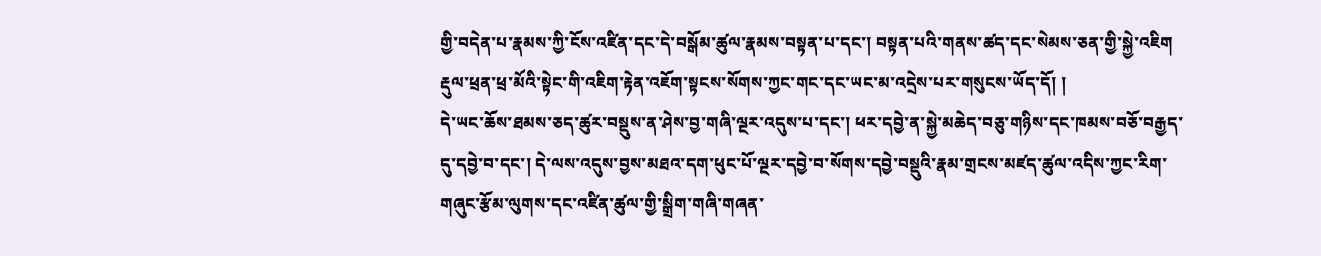གྱི་བདེན་པ་རྣམས་ཀྱི་ངོས་འཛིན་དང་དེ་བསྒོམ་ཚུལ་རྣམས་བསྟན་པ་དང་། བསྟན་པའི་གནས་ཚད་དང་སེམས་ཅན་གྱི་སྐྱེ་འཇིག རྡུལ་ཕྲན་ཕྲ་མོའི་སྟེང་གི་འཇིག་རྟེན་འཇོག་སྟངས་སོགས་ཀྱང་གང་དང་ཡང་མ་འདྲེས་པར་གསུངས་ཡོད་དོ། །
དེ་ཡང་ཆོས་ཐམས་ཅད་ཚུར་བསྡུས་ན་ཤེས་བྱ་གཞི་ལྔར་འདུས་པ་དང་། ཕར་དབྱེ་ན་སྐྱེ་མཆེད་བཅུ་གཉིས་དང་ཁམས་བཅོ་བརྒྱད་དུ་དབྱེ་བ་དང་། དེ་ལས་འདུས་བྱས་མཐའ་དག་ཕུང་པོ་ལྔར་དབྱེ་བ་སོགས་དབྱེ་བསྡུའི་རྣམ་གྲངས་མཛད་ཚུལ་འདིས་ཀྱང་རིག་གཞུང་རྩོམ་ལུགས་དང་འཛིན་ཚུལ་གྱི་སྒྲིག་གཞི་གཞན་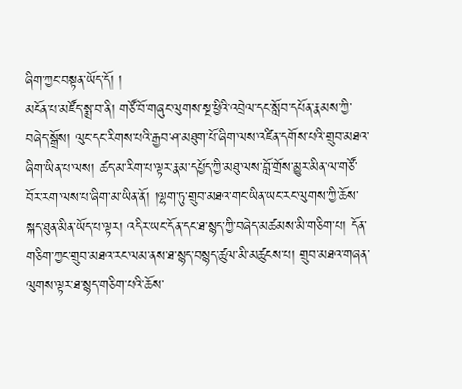ཞིག་ཀྱང་བསྟན་ཡོད་དོ། །
མངོན་པ་མཛོད་སྨྲ་བ་ནི། གཙོ་བོ་གཞུང་ལུགས་སྔ་ཕྱིའི་འབྲེལ་དང་སློབ་དཔོན་རྣམས་ཀྱི་བཞེད་སྒྲོས། ལུང་དང་རིགས་པའི་རྒྱབ་ཤ་མཐུག་པོ་ཞིག་ལས་འཛིན་དགོས་པའི་གྲུབ་མཐའ་ཞིག་ཡིན་པ་ལས། ཚད་མ་རིག་པ་ལྟར་རྣམ་དཔྱོད་ཀྱི་མཐུ་ལས་བློ་གྲོས་མྱུར་མིན་ལ་གཙོ་བོར་རག་ལས་པ་ཞིག་མ་ཡིན་ནོ། །ལྷག་ཏུ་གྲུབ་མཐའ་གང་ཡིན་ཡང་རང་ལུགས་ཀྱི་ཆོས་སྐད་ཐུན་མིན་ཡོད་པ་ལྟར། འདིར་ཡང་དོན་དང་ཐ་སྙད་ཀྱི་བཞེད་མཚམས་མི་གཅིག་པ། དོན་གཅིག་ཀྱང་གྲུབ་མཐའ་རང་ལམ་ནས་ཐ་སྙད་བསྙད་ཚུལ་མི་མཚུངས་པ། གྲུབ་མཐའ་གཞན་ལུགས་ལྟར་ཐ་སྙད་གཅིག་པའི་ཆོས་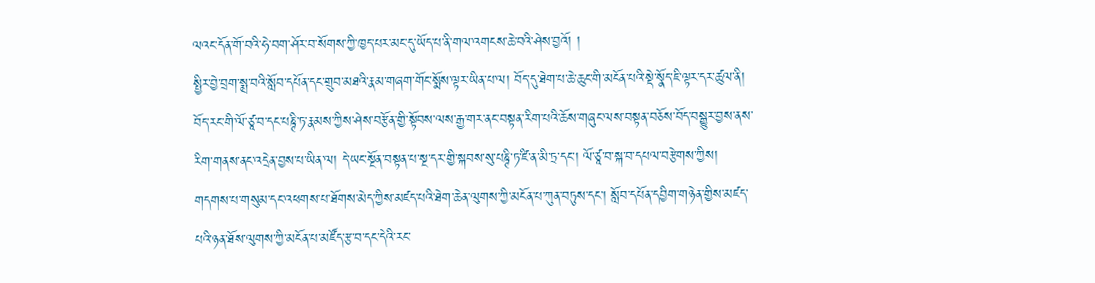ལའང་དོན་གོ་བའི་ཧེ་བག་ཤོར་བ་སོགས་ཀྱི་ཁྱད་པར་མང་དུ་ཡོད་པ་ནི་གལ་འགངས་ཆེ་བའི་ཤེས་བྱའོ། །
སྤྱིར་བྱེ་བྲག་སྨྲ་བའི་སློབ་དཔོན་དང་གྲུབ་མཐའི་རྣམ་གཞག་གོང་སྨོས་ལྟར་ཡིན་པ་ལ། བོད་དུ་ཐེག་པ་ཆེ་ཆུང་གི་མངོན་པའི་སྡེ་སྣོད་ཇི་ལྟར་དར་ཚུལ་ནི། བོད་རང་གི་ལོ་ཙཱ་བ་དང་པཎྚི་ཏ་རྣམས་ཀྱིས་ཤེས་བརྩོན་གྱི་སྟོབས་ལས་རྒྱ་གར་ནང་བསྟན་རིག་པའི་ཆོས་གཞུང་ལས་བསྟན་བཅོས་བོད་བསྒྱུར་བྱས་ནས་རིག་གནས་ནང་འདྲེན་བྱས་པ་ཡིན་ལ། དེ་ཡང་སྔོན་བསྟན་པ་སྔ་དར་གྱི་སྐབས་སུ་པཎྚི་ཏ་ཛི་ན་མི་ཏྲ་དང་། ལོ་ཙཱ་བ་སྐ་བ་དཔལ་བརྩེགས་ཀྱིས། གདགས་པ་གསུམ་དང་འཕགས་པ་ཐོགས་མེད་ཀྱིས་མཛད་པའི་ཐེག་ཆེན་ལུགས་ཀྱི་མངོན་པ་ཀུན་བཏུས་དང་། སློབ་དཔོན་དབྱིག་གཉེན་གྱིས་མཛད་པའི་ཉན་ཐོས་ལུགས་ཀྱི་མངོན་པ་མཛོད་རྩ་བ་དང་དེའི་རང་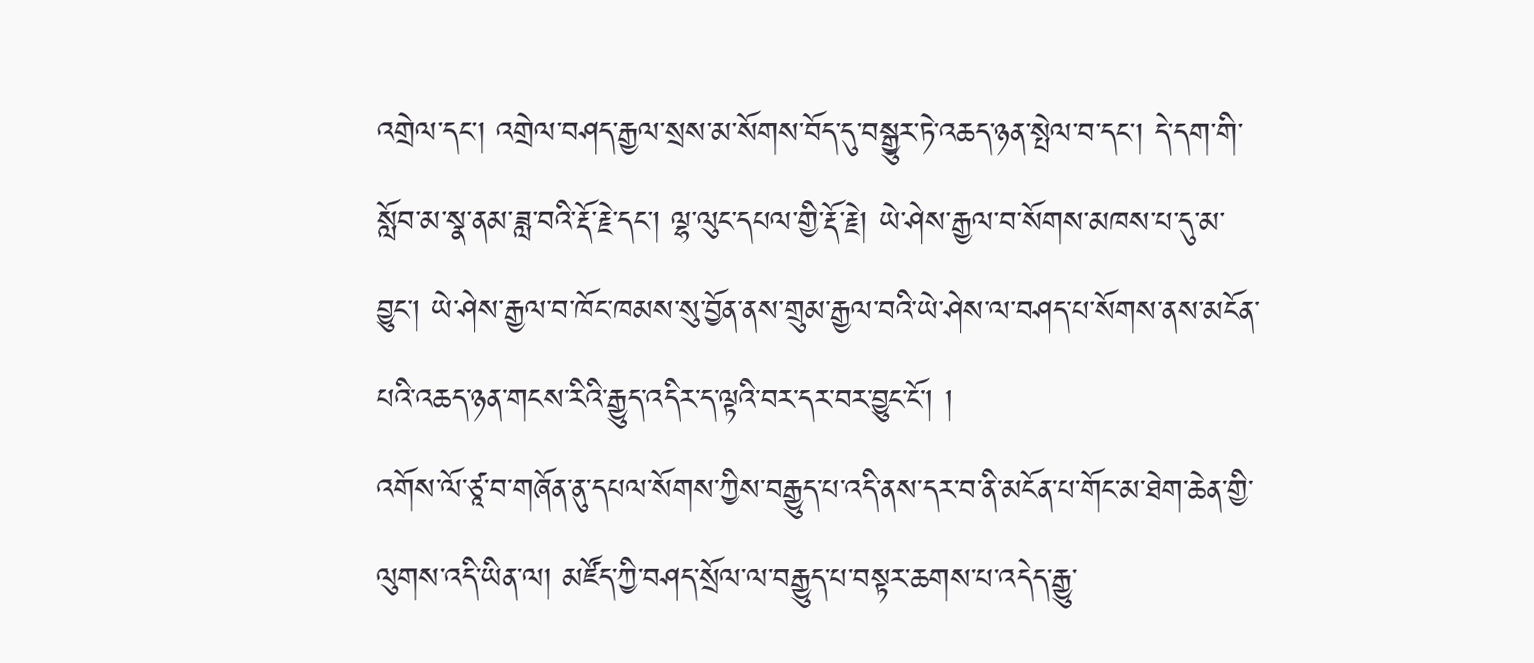འགྲེལ་དང་། འགྲེལ་བཤད་རྒྱལ་སྲས་མ་སོགས་བོད་དུ་བསྒྱུར་ཏེ་འཆད་ཉན་སྤེལ་བ་དང་། དེ་དག་གི་སློབ་མ་སྣ་ནམ་ཟླ་བའི་རྡོ་རྗེ་དང་། ལྷ་ལུང་དཔལ་གྱི་རྡོ་རྗེ། ཡེ་ཤེས་རྒྱལ་བ་སོགས་མཁས་པ་དུ་མ་བྱུང་། ཡེ་ཤེས་རྒྱལ་བ་ཁོང་ཁམས་སུ་བྱོན་ནས་གྲུམ་རྒྱལ་བའི་ཡེ་ཤེས་ལ་བཤད་པ་སོགས་ནས་མངོན་པའི་འཆད་ཉན་གངས་རིའི་རྒྱུད་འདིར་ད་ལྟའི་བར་དར་བར་བྱུང་ངོ་། །
འགོས་ལོ་ཙཱ་བ་གཞོན་ནུ་དཔལ་སོགས་ཀྱིས་བརྒྱུད་པ་འདི་ནས་དར་བ་ནི་མངོན་པ་གོང་མ་ཐེག་ཆེན་གྱི་ལུགས་འདི་ཡིན་ལ། མཛོད་ཀྱི་བཤད་སྲོལ་ལ་བརྒྱུད་པ་བསྟར་ཆགས་པ་འདེད་རྒྱུ་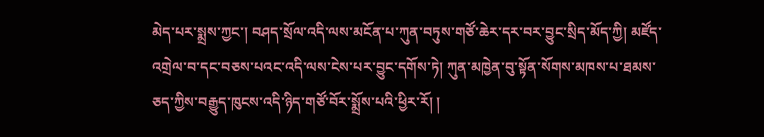མེད་པར་སྨྲས་ཀྱང་། བཤད་སྲོལ་འདི་ལས་མངོན་པ་ཀུན་བཏུས་གཙོ་ཆེར་དར་བར་བྱུང་སྲིད་མོད་ཀྱི། མཛོད་འགྲེལ་བ་དང་བཅས་པའང་འདི་ལས་ངེས་པར་བྱུང་དགོས་ཏེ། ཀུན་མཁྱེན་བུ་སྟོན་སོགས་མཁས་པ་ཐམས་ཅད་ཀྱིས་བརྒྱུད་ཁུངས་འདི་ཉིད་གཙོ་བོར་སྨྲོས་པའི་ཕྱིར་རོ། །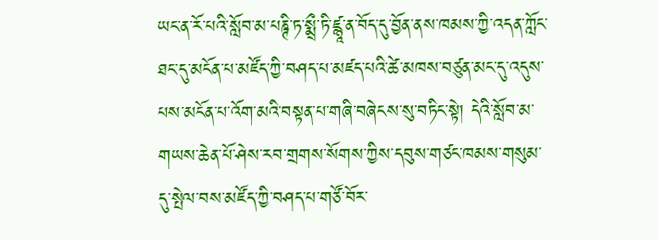ཡང་ན་རོ་པའི་སློབ་མ་པཎྚི་ཏ་སྨྲྀ་ཏི་ཛྙཱ་ན་བོད་དུ་བྱོན་ནས་ཁམས་ཀྱི་འདན་ཀློང་ཐང་དུ་མངོན་པ་མཛོད་ཀྱི་བཤད་པ་མཛད་པའི་ཚེ་མཁས་བཙུན་མང་དུ་འདུས་པས་མངོན་པ་འོག་མའི་བསྟན་པ་གཞི་བཞེངས་སུ་བཏིང་སྟེ། དེའི་སློབ་མ་གཡས་ཆེན་པོ་ཤེས་རབ་གྲགས་སོགས་ཀྱིས་དབུས་གཙང་ཁམས་གསུམ་དུ་སྤེལ་བས་མཛོད་ཀྱི་བཤད་པ་གཙོ་བོར་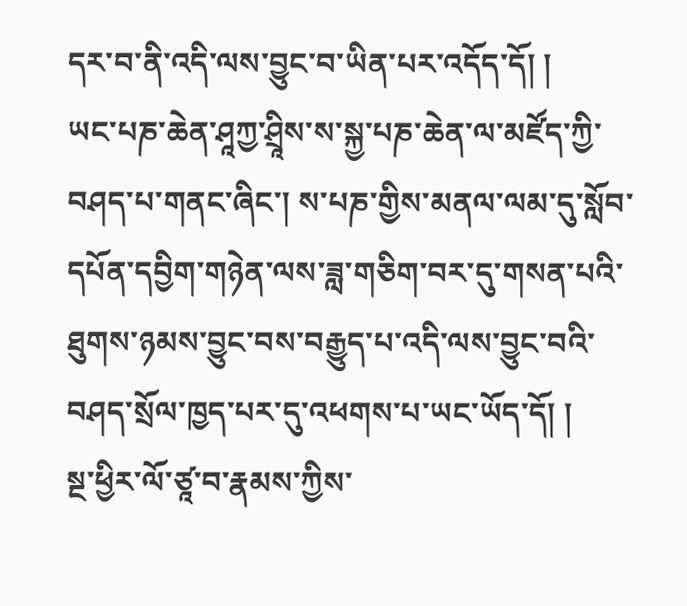དར་བ་ནི་འདི་ལས་བྱུང་བ་ཡིན་པར་འདོད་དོ། །
ཡང་པཎ་ཆེན་ཤཱཀྱ་ཤྲཱིས་ས་སྐྱ་པཎ་ཆེན་ལ་མཛོད་ཀྱི་བཤད་པ་གནང་ཞིང་། ས་པཎ་གྱིས་མནལ་ལམ་དུ་སློབ་དཔོན་དབྱིག་གཉེན་ལས་ཟླ་གཅིག་བར་དུ་གསན་པའི་ཐུགས་ཉམས་བྱུང་བས་བརྒྱུད་པ་འདི་ལས་བྱུང་བའི་བཤད་སྲོལ་ཁྱད་པར་དུ་འཕགས་པ་ཡང་ཡོད་དོ། །
སྔ་ཕྱིར་ལོ་ཙཱ་བ་རྣམས་ཀྱིས་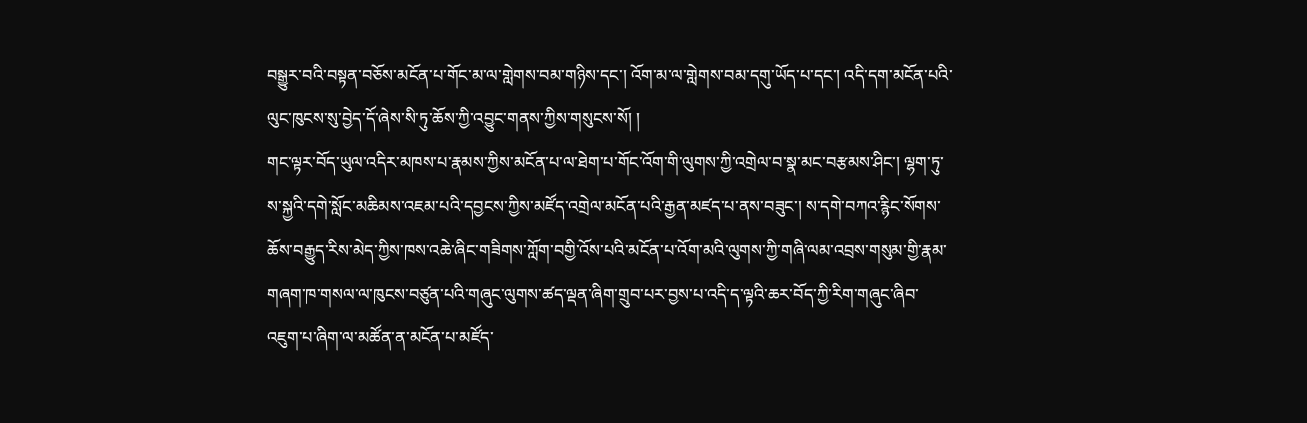བསྒྱུར་བའི་བསྟན་བཅོས་མངོན་པ་གོང་མ་ལ་གླེགས་བམ་གཉིས་དང་། འོག་མ་ལ་གླེགས་བམ་དགུ་ཡོད་པ་དང་། འདི་དག་མངོན་པའི་ལུང་ཁུངས་སུ་བྱེད་དོ་ཞེས་སི་ཏུ་ཆོས་ཀྱི་འབྱུང་གནས་ཀྱིས་གསུངས་སོ། །
གང་ལྟར་བོད་ཡུལ་འདིར་མཁས་པ་རྣམས་ཀྱིས་མངོན་པ་ལ་ཐེག་པ་གོང་འོག་གི་ལུགས་ཀྱི་འགྲེལ་བ་སྣ་མང་བརྩམས་ཤིང་། ལྷག་ཏུ་ས་སྐྱའི་དགེ་སློང་མཆིམས་འཇམ་པའི་དབྱངས་ཀྱིས་མཛོད་འགྲེལ་མངོན་པའི་རྒྱན་མཛད་པ་ནས་བཟུང་། ས་དགེ་བཀའ་རྙིང་སོགས་ཆོས་བརྒྱུད་རིས་མེད་ཀྱིས་ཁས་འཆེ་ཞིང་གཟིགས་ཀློག་བགྱི་འོས་པའི་མངོན་པ་འོག་མའི་ལུགས་ཀྱི་གཞི་ལམ་འབྲས་གསུམ་གྱི་རྣམ་གཞག་ཁ་གསལ་ལ་ཁུངས་བཙུན་པའི་གཞུང་ལུགས་ཚད་ལྡན་ཞིག་གྲུབ་པར་བྱས་པ་འདི་ད་ལྟའི་ཆར་བོད་ཀྱི་རིག་གཞུང་ཞིབ་འཇུག་པ་ཞིག་ལ་མཚོན་ན་མངོན་པ་མཛོད་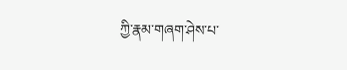ཀྱི་རྣམ་གཞག་ཤེས་པ་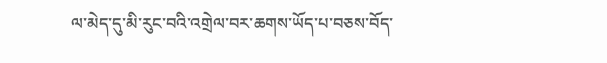ལ་མེད་དུ་མི་རུང་བའི་འགྲེལ་བར་ཆགས་ཡོད་པ་བཅས་བོད་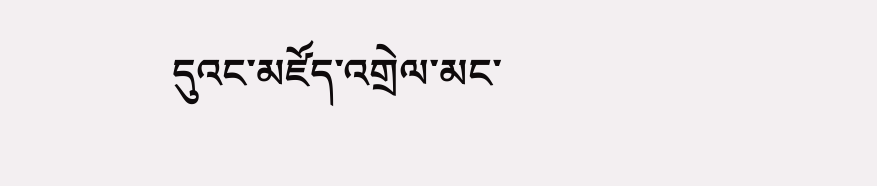དུའང་མཛོད་འགྲེལ་མང་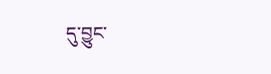དུ་བྱུང་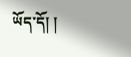ཡོད་དོ། །